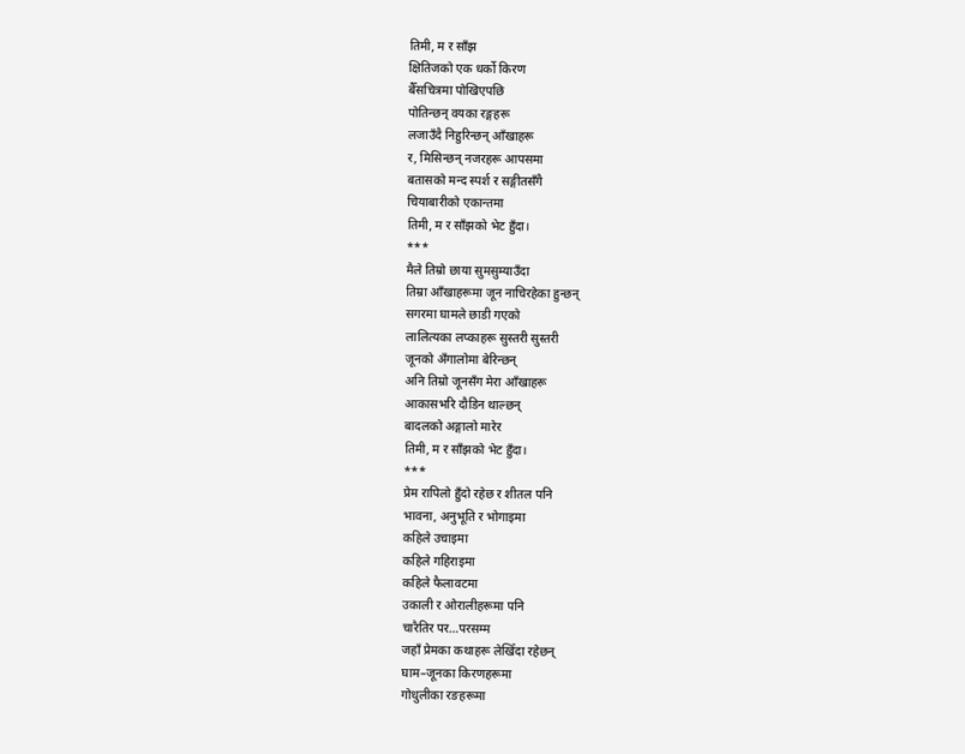तिमी, म र साँझ
क्षितिजको एक धर्को किरण
बैँसचित्रमा पोखिएपछि
पोतिन्छन् वयका रङ्गहरू
लजाउँदै निहुरिन्छन् आँखाहरू
र, मिसिन्छन् नजरहरू आपसमा
बतासको मन्द स्पर्श र सङ्गीतसँगै
चियाबारीको एकान्तमा
तिमी, म र साँझको भेट हुँदा।
***
मैले तिम्रो छाया सुमसुम्याउँदा
तिम्रा आँखाहरूमा जून नाचिरहेका हुन्छन्
सगरमा घामले छाडी गएको
लालित्यका लप्काहरू सुस्तरी सुस्तरी
जूनको अँगालोमा बेरिन्छन्
अनि तिम्रो जूनसँग मेरा आँखाहरू
आकासभरि दौडिन थाल्छन्
बादलको अङ्गालो मारेर
तिमी, म र साँझको भेट हुँदा।
***
प्रेम रापिलो हुँदो रहेछ र शीतल पनि
भावना, अनुभूति र भोगाइमा
कहिले उचाइमा
कहिले गहिराइमा
कहिले फैलावटमा
उकाली र ओरालीहरूमा पनि
चारैतिर पर…परसम्म
जहाँ प्रेमका कथाहरू लेखिँदा रहेछन्
घाम–जूनका किरणहरूमा
गोधुलीका रङहरूमा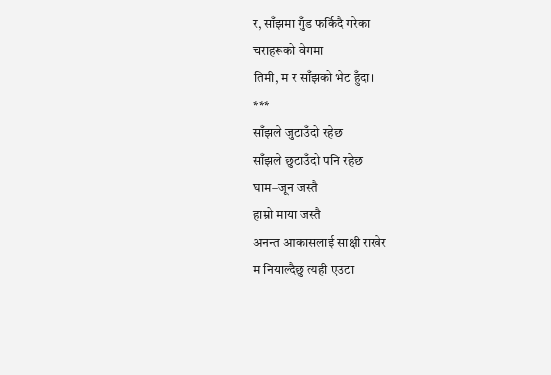र, साँझमा गुँड फर्किदै गरेका
चराहरूको वेगमा
तिमी, म र साँझको भेट हुँदा।
***
साँझले जुटाउँदो रहेछ
साँझले छुटाउँदो पनि रहेछ
घाम–जून जस्तै
हाम्रो माया जस्तै
अनन्त आकासलाई साक्षी राखेर
म नियाल्दैछु त्यही एउटा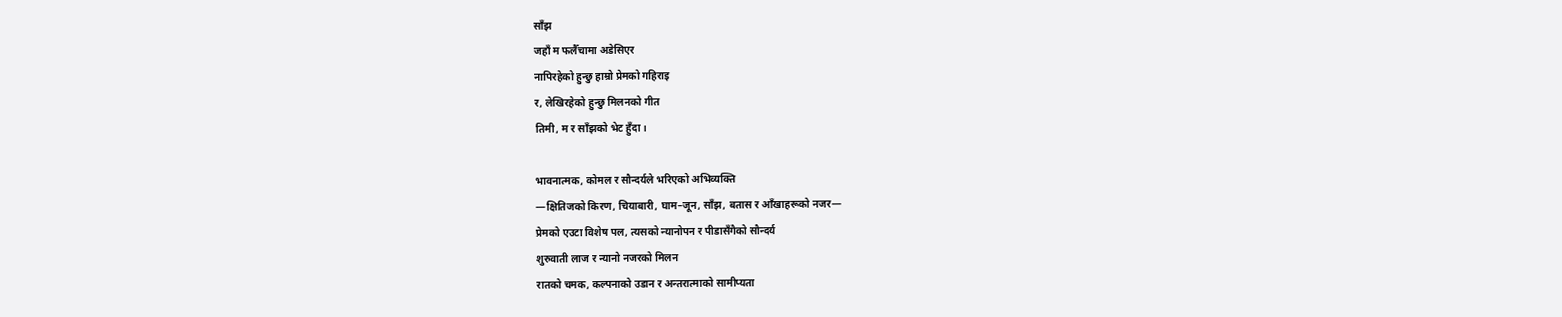साँझ
जहाँ म फलैँचामा अडेसिएर
नापिरहेको हुन्छु हाम्रो प्रेमको गहिराइ
र, लेखिरहेको हुन्छु मिलनको गीत
तिमी, म र साँझको भेट हुँदा।

भावनात्मक, कोमल र सौन्दर्यले भरिएको अभिव्यक्ति
—क्षितिजको किरण, चियाबारी, घाम–जून, साँझ, बतास र आँखाहरूको नजर—
प्रेमको एउटा विशेष पल, त्यसको न्यानोपन र पीडासँगैको सौन्दर्य
शुरुवाती लाज र न्यानो नजरको मिलन
रातको चमक, कल्पनाको उडान र अन्तरात्माको सामीप्यता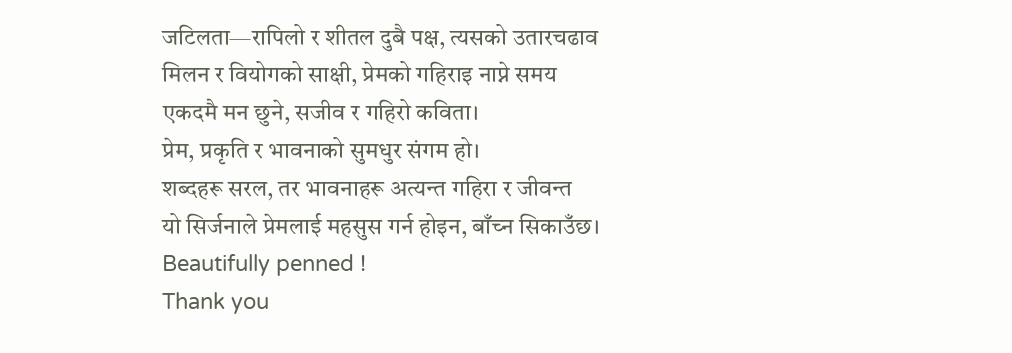जटिलता—रापिलो र शीतल दुबै पक्ष, त्यसको उतारचढाव
मिलन र वियोगको साक्षी, प्रेमको गहिराइ नाप्ने समय
एकदमै मन छुने, सजीव र गहिरो कविता।
प्रेम, प्रकृति र भावनाको सुमधुर संगम हो।
शब्दहरू सरल, तर भावनाहरू अत्यन्त गहिरा र जीवन्त
यो सिर्जनाले प्रेमलाई महसुस गर्न होइन, बाँच्न सिकाउँछ।
Beautifully penned !
Thank you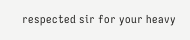respected sir for your heavy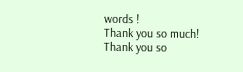words !
Thank you so much!
Thank you so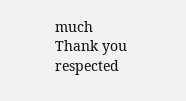much
Thank you respected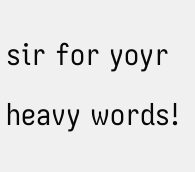sir for yoyr heavy words!